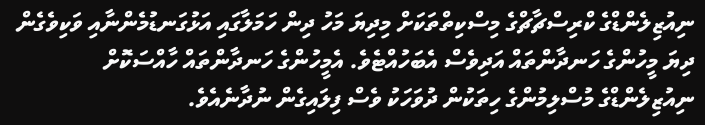ނިއުޒިލެންޑްގެ ކްރިސްޗާޗްގެ މިސްކިތްތަކަށް މިދިޔަ މަހު ދިން ހަމަލާގައި އަޅުގަނޑުމެންނާއި ވަކިވެގެން ދިޔަ މީހުންގެ ހަނދާންތައް އަދިވެސް އެބަހުއްޓެވެ. އެމީހުންގެ ހަނދާންތައް ހާއްސަކޮށް ނިއުޒިލެންޑްގެ މުސްލިމުންގެ ހިތަކުން ދުވަހަކު ވެސް ފިލައިގެން ނުދާނެއެވެ.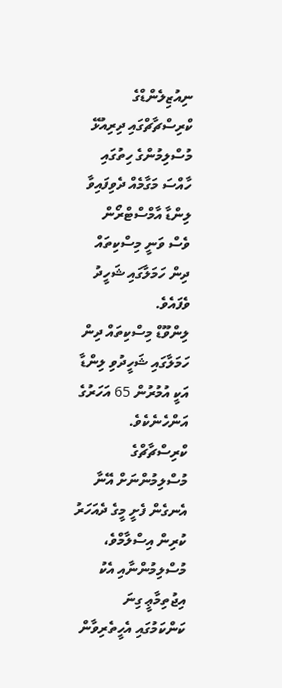ނިއުޒިލެންޑްގެ ކްރިސްޗާޗްގައި ދިރިއުޅޭ މުސްލިމުންގެ ހިތުގައި ހާއްސަ މަގާމެއް ދެވިފައިވާ ލިންޑާ އާމްސްޓްރޯން ވެސް ވަނީ މިސްކިތައް ދިން ހަމަލާގައި ޝަހީދު ވެފައެވެ.
ލިންވޫޑް މިސްކިތައް ދިން ހަމަލާގައި ޝަހީދުވި ލިންޑާ އަކީ އުމުރުން 65 އަހަރުގެ އަންހެނެކެވެ. ކްރިސްޗާޗްގެ މުސްލިމުންނަށް އޭނާ އެނގެން ފެށީ މީގެ ދެއަހަރު ކުރިން އިސްލާމްވެ، މުސްލިމުންނާއި އެކު އިޖުތިމާޢީ ގިނަ ކަންކަމުގައި އެހީތެރިވާން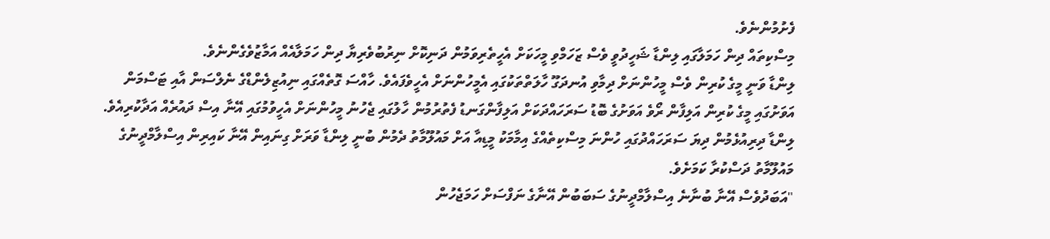ފެށުމުންނެވެ.
މިސްކިތައް ދިން ހަމަލާގައި ލިންޑާ ޝަހީދުވީ ވެސް ޒަހަމްވި މީހަކަށް އެހީތެރިވަމުން ދަނިކޮށް ނިރުބުވެރިޔާ ދިން ހަމަލާއެއް އަމާޒުވެގެންނެވެ.
ލިންޑާ ވަނީ މީގެ ކުރިން ވެސް މީހުންނަށް ދިމާވި އުނދަގޫ ހާލަތްތަކުގައި އެމީހުންނަށް އެހީވެފައެވެ. ހާއްސަ ގޮތެއްގައި ނިއުޒިލެންޑްގެ ނެލްސަން އާއި ޓަސްމަން އަވަށުގައި މީގެ ކުރިން އަލިފާން ރޯވެ އަވަށުގެ ބޮޑު ސަރަހައްދަކަށް އަލިފާންގަނޑު ފެތުރުމުން ހާލުގައި ޖެހުނު މީހުންނަށް އެހީވުމުގައި އޭނާ އިސް ދައުރެއް އަދާކުރިއެވެ.
ލިންޑާ ދިރިއުޅެމުން ދިޔަ ސަރަހައްދުގައި ހުންނަ މިސްކިތެއްގެ އިމާމަކު މީޑިއާ އަށް މައުލޫމާތު ދެމުން ބުނީ ލިންޑާ ވަރަށް ގިނައިން އޭނާ ކައިރިން އިސްލާމްދީނުގެ މައުލޫމާތު ދަސްކުރާ ކަމަށެވެ.
"އަބަދުވެސް އޭނާ ބުނާނެ އިސްލާމްދީނުގެ ސަބަބުން އޭނާގެ ނަފްސަށް ހަމަޖެހުން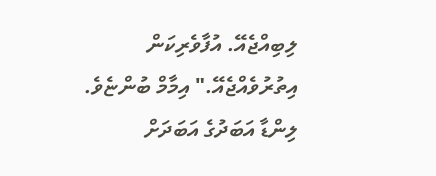ލިބިއްޖެއޭ. އުފާވެރިކަން އިތުރުވެއްޖެއޭ." އިމާމް ބުންޏެވެ.
ލިންޑާ އަބަދުގެ އަބަދަށް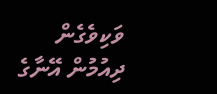ވަކިވެގެން ދިއުމުން އޭނާގެ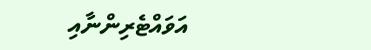އަވައްޓެރިންނާއި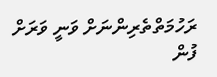ރަހުމަތްތެރިންނަށް ވަނީ ވަރަށް ފުން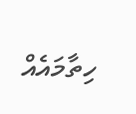ހިތާމައެއް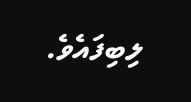ލިބިފައެވެ.